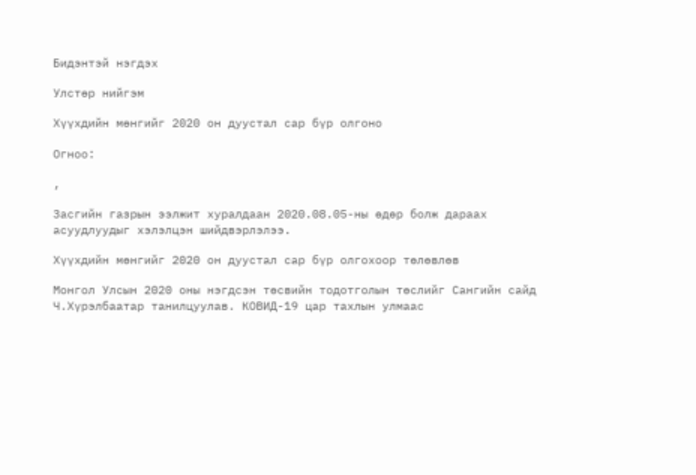Бидэнтэй нэгдэх

Улстөр нийгэм

Хүүхдийн мөнгийг 2020 он дуустал сар бүр олгоно

Огноо:

,

Засгийн газрын ээлжит хуралдаан 2020.08.05-ны өдөр болж дараах асуудлуудыг хэлэлцэн шийдвэрлэлээ.

Хүүхдийн мөнгийг 2020 он дуустал сар бүр олгохоор төлөвлөв

Монгол Улсын 2020 оны нэгдсэн төсвийн тодотголын төслийг Сангийн сайд Ч.Хүрэлбаатар танилцуулав. КОВИД-19 цар тахлын улмаас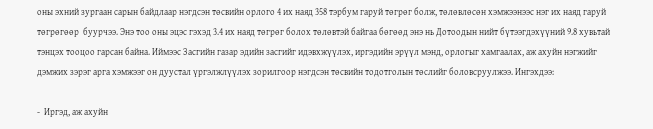оны эхний зургаан сарын байдлаар нэгдсэн төсвийн орлого 4 их наяд 358 тэрбум гаруй төгрөг болж, төлөвлөсөн хэмжээнээс нэг их наяд гаруй төгрөгөөр  буурчээ. Энэ тоо оны эцэс гэхэд 3.4 их наяд төгрөг болох төлөвтэй байгаа бөгөөд энэ нь Дотоодын нийт бүтээгдэхүүний 9.8 хувьтай тэнцэх тооцоо гарсан байна. Иймээс Засгийн газар эдийн засгийг идэвхжүүлэх, иргэдийн эрүүл мэнд, орлогыг хамгаалах, аж ахуйн нэгжийг дэмжих зэрэг арга хэмжээг он дуустал үргэлжлүүлэх зорилгоор нэгдсэн төсвийн тодотголын төслийг боловсруулжээ. Ингэхдээ:

-  Иргэд, аж ахуйн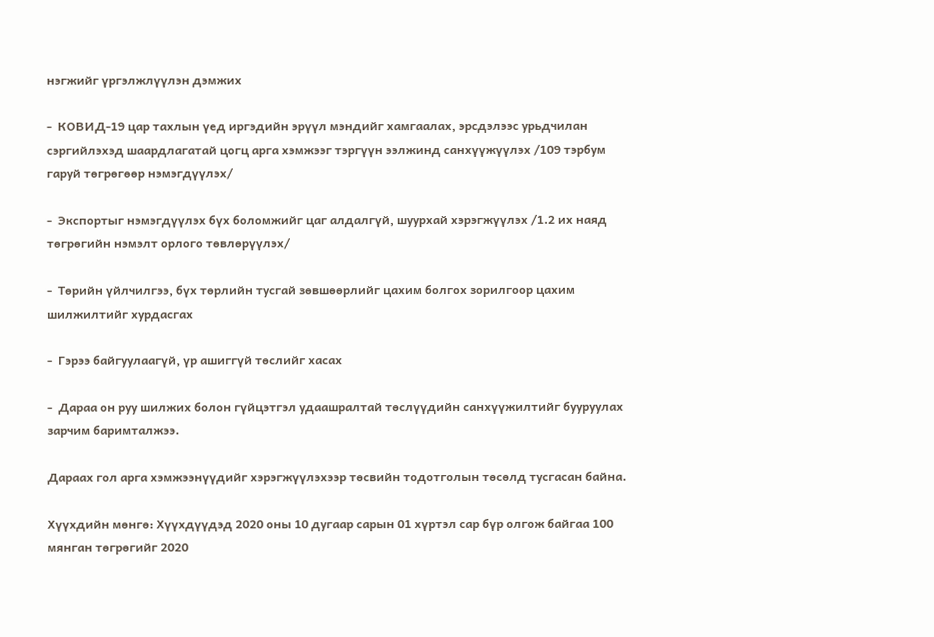нэгжийг үргэлжлүүлэн дэмжих

-  КОВИД-19 цар тахлын үед иргэдийн эрүүл мэндийг хамгаалах, эрсдэлээс урьдчилан сэргийлэхэд шаардлагатай цогц арга хэмжээг тэргүүн ээлжинд санхүүжүүлэх /109 тэрбум гаруй төгрөгөөр нэмэгдүүлэх/

-  Экспортыг нэмэгдүүлэх бүх боломжийг цаг алдалгүй, шуурхай хэрэгжүүлэх /1.2 их наяд төгрөгийн нэмэлт орлого төвлөрүүлэх/

-  Төрийн үйлчилгээ, бүх төрлийн тусгай зөвшөөрлийг цахим болгох зорилгоор цахим шилжилтийг хурдасгах

-  Гэрээ байгуулаагүй, үр ашиггүй төслийг хасах

-  Дараа он руу шилжих болон гүйцэтгэл удаашралтай төслүүдийн санхүүжилтийг бууруулах зарчим баримталжээ.

Дараах гол арга хэмжээнүүдийг хэрэгжүүлэхээр төсвийн тодотголын төсөлд тусгасан байна.

Хүүхдийн мөнгө: Хүүхдүүдэд 2020 оны 10 дугаар сарын 01 хүртэл сар бүр олгож байгаа 100 мянган төгрөгийг 2020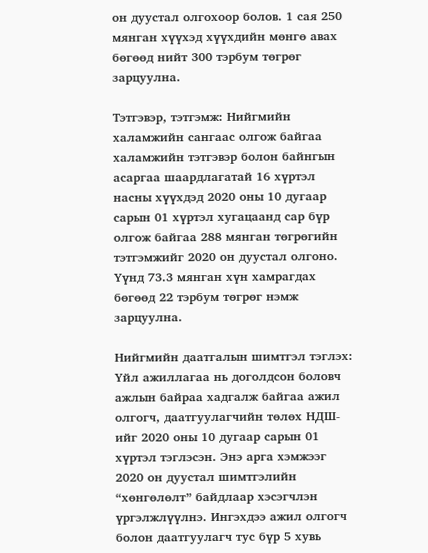он дуустал олгохоор болов. 1 сая 250 мянган хүүхэд хүүхдийн мөнгө авах бөгөөд нийт 300 тэрбум төгрөг зарцуулна.

Тэтгэвэр, тэтгэмж: Нийгмийн халамжийн сангаас олгож байгаа халамжийн тэтгэвэр болон байнгын асаргаа шаардлагатай 16 хүртэл насны хүүхдэд 2020 оны 10 дугаар сарын 01 хүртэл хугацаанд сар бүр олгож байгаа 288 мянган төгрөгийн тэтгэмжийг 2020 он дуустал олгоно. Үүнд 73.3 мянган хүн хамрагдах бөгөөд 22 тэрбум төгрөг нэмж зарцуулна.

Нийгмийн даатгалын шимтгэл тэглэх: Үйл ажиллагаа нь доголдсон боловч ажлын байраа хадгалж байгаа ажил олгогч, даатгуулагчийн төлөх НДШ-ийг 2020 оны 10 дугаар сарын 01 хүртэл тэглэсэн. Энэ арга хэмжээг 2020 он дуустал шимтгэлийн “хөнгөлөлт” байдлаар хэсэгчлэн үргэлжлүүлнэ. Ингэхдээ ажил олгогч болон даатгуулагч тус бүр 5 хувь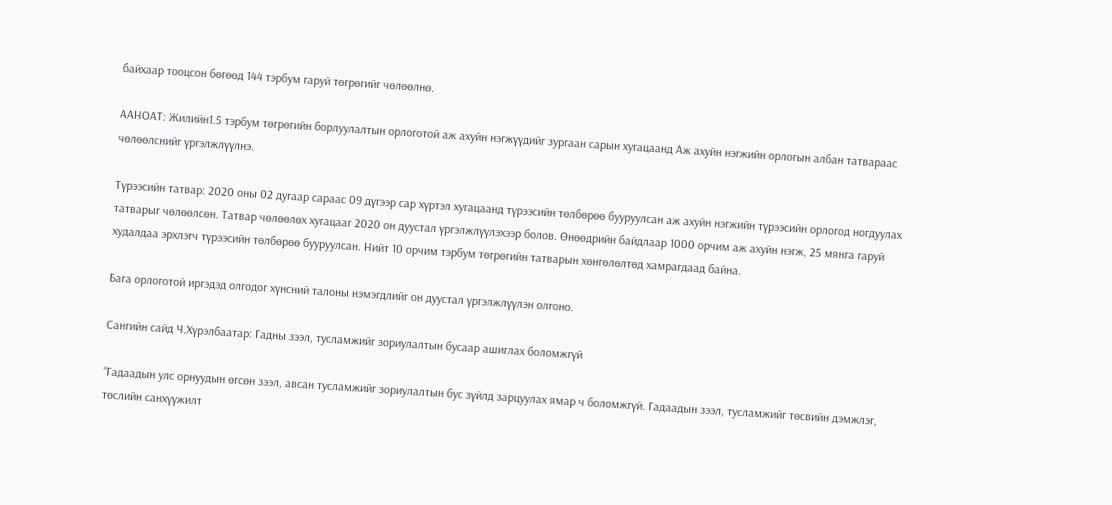байхаар тооцсон бөгөөд 144 тэрбум гаруй төгрөгийг чөлөөлнө.

ААНОАТ: Жилийн1.5 тэрбум төгрөгийн борлуулалтын орлоготой аж ахуйн нэгжүүдийг зургаан сарын хугацаанд Аж ахуйн нэгжийн орлогын албан татвараас чөлөөлснийг үргэлжлүүлнэ.

Түрээсийн татвар: 2020 оны 02 дугаар сараас 09 дүгээр сар хүртэл хугацаанд түрээсийн төлбөрөө бууруулсан аж ахуйн нэгжийн түрээсийн орлогод ногдуулах татварыг чөлөөлсөн. Татвар чөлөөлөх хугацааг 2020 он дуустал үргэлжлүүлэхээр болов. Өнөөдрийн байдлаар 1000 орчим аж ахуйн нэгж, 25 мянга гаруй худалдаа эрхлэгч түрээсийн төлбөрөө бууруулсан. Нийт 10 орчим тэрбум төгрөгийн татварын хөнгөлөлтөд хамрагдаад байна.

Бага орлоготой иргэдэд олгодог хүнсний талоны нэмэгдлийг он дуустал үргэлжлүүлэн олгоно.

Сангийн сайд Ч.Хүрэлбаатар: Гадны зээл, тусламжийг зориулалтын бусаар ашиглах боломжгүй

“Гадаадын улс орнуудын өгсөн зээл, авсан тусламжийг зориулалтын бус зүйлд зарцуулах ямар ч боломжгүй. Гадаадын зээл, тусламжийг төсвийн дэмжлэг, төслийн санхүүжилт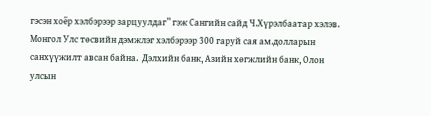гэсэн хоёр хэлбэрээр зарцуулдаг” гэж Сангийн сайд Ч.Хүрэлбаатар хэлэв. Монгол Улс төсвийн дэмжлэг хэлбэрээр 300 гаруй сая ам.долларын санхүүжилт авсан байна.  Дэлхийн банк, Азийн хөгжлийн банк, Олон улсын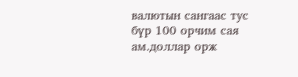валютын сангаас тус бүр 100 орчим сая ам.доллар орж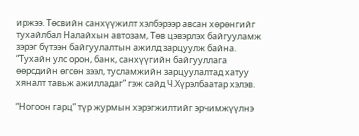иржээ. Төсвийн санхүүжилт хэлбэрээр авсан хөрөнгийг тухайлбал Налайхын автозам, Төв цэвэрлэх байгууламж зэрэг бүтээн байгуулалтын ажилд зарцуулж байна. “Тухайн улс орон, банк, санхүүгийн байгууллага өөрсдийн өгсөн зээл, тусламжийн зарцуулалтад хатуу хяналт тавьж ажилладаг” гэж сайд Ч.Хүрэлбаатар хэлэв.

“Ногоон гарц” түр журмын хэрэгжилтийг эрчимжүүлнэ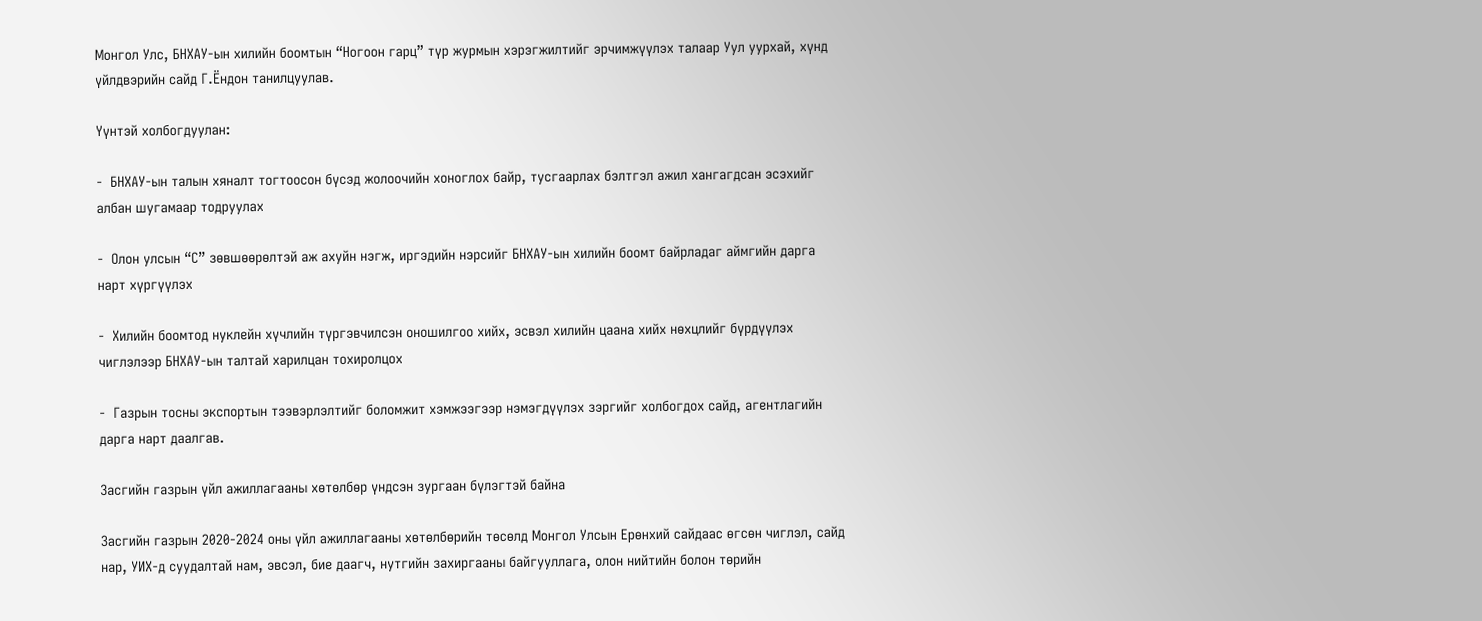Монгол Улс, БНХАУ-ын хилийн боомтын “Ногоон гарц” түр журмын хэрэгжилтийг эрчимжүүлэх талаар Уул уурхай, хүнд үйлдвэрийн сайд Г.Ёндон танилцуулав.

Үүнтэй холбогдуулан:

-  БНХАУ-ын талын хяналт тогтоосон бүсэд жолоочийн хоноглох байр, тусгаарлах бэлтгэл ажил хангагдсан эсэхийг албан шугамаар тодруулах

-  Олон улсын “С” зөвшөөрөлтэй аж ахуйн нэгж, иргэдийн нэрсийг БНХАУ-ын хилийн боомт байрладаг аймгийн дарга нарт хүргүүлэх

-  Хилийн боомтод нуклейн хүчлийн түргэвчилсэн оношилгоо хийх, эсвэл хилийн цаана хийх нөхцлийг бүрдүүлэх чиглэлээр БНХАУ-ын талтай харилцан тохиролцох

-  Газрын тосны экспортын тээвэрлэлтийг боломжит хэмжээгээр нэмэгдүүлэх зэргийг холбогдох сайд, агентлагийн дарга нарт даалгав.

Засгийн газрын үйл ажиллагааны хөтөлбөр үндсэн зургаан бүлэгтэй байна

Засгийн газрын 2020-2024 оны үйл ажиллагааны хөтөлбөрийн төсөлд Монгол Улсын Ерөнхий сайдаас өгсөн чиглэл, сайд нар, УИХ-д суудалтай нам, эвсэл, бие даагч, нутгийн захиргааны байгууллага, олон нийтийн болон төрийн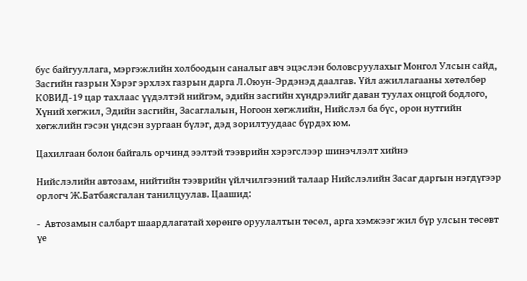бус байгууллага, мэргэжлийн холбоодын саналыг авч эцэслэн боловсруулахыг Монгол Улсын сайд, Засгийн газрын Хэрэг эрхлэх газрын дарга Л.Оюун-Эрдэнэд даалгав. Үйл ажиллагааны хөтөлбөр КОВИД-19 цар тахлаас үүдэлтэй нийгэм, эдийн засгийн хүндрэлийг даван туулах онцгой бодлого, Хүний хөгжил, Эдийн засгийн, Засаглалын, Ногоон хөгжлийн, Нийслэл ба бүс, орон нутгийн хөгжлийн гэсэн үндсэн зургаан бүлэг, дэд зорилтуудаас бүрдэх юм.

Цахилгаан болон байгаль орчинд ээлтэй тээврийн хэрэгслээр шинэчлэлт хийнэ

Нийслэлийн автозам, нийтийн тээврийн үйлчилгээний талаар Нийслэлийн Засаг даргын нэгдүгээр орлогч Ж.Батбаясгалан танилцуулав. Цаашид:

-  Автозамын салбарт шаардлагатай хөрөнгө оруулалтын төсөл, арга хэмжээг жил бүр улсын төсөвт үе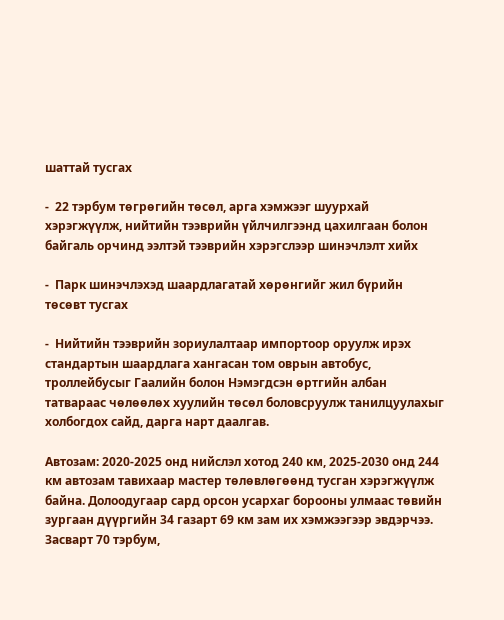шаттай тусгах

-  22 тэрбум төгрөгийн төсөл, арга хэмжээг шуурхай хэрэгжүүлж, нийтийн тээврийн үйлчилгээнд цахилгаан болон байгаль орчинд ээлтэй тээврийн хэрэгслээр шинэчлэлт хийх

-  Парк шинэчлэхэд шаардлагатай хөрөнгийг жил бүрийн төсөвт тусгах

-  Нийтийн тээврийн зориулалтаар импортоор оруулж ирэх стандартын шаардлага хангасан том оврын автобус, троллейбусыг Гаалийн болон Нэмэгдсэн өртгийн албан татвараас чөлөөлөх хуулийн төсөл боловсруулж танилцуулахыг холбогдох сайд, дарга нарт даалгав.

Автозам: 2020-2025 онд нийслэл хотод 240 км, 2025-2030 онд 244 км автозам тавихаар мастер төлөвлөгөөнд тусган хэрэгжүүлж байна. Долоодугаар сард орсон усархаг борооны улмаас төвийн зургаан дүүргийн 34 газарт 69 км зам их хэмжээгээр эвдэрчээ. Засварт 70 тэрбум,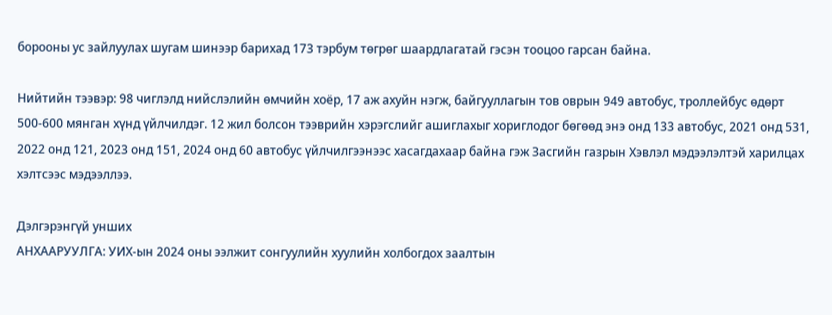борооны ус зайлуулах шугам шинээр барихад 173 тэрбум төгрөг шаардлагатай гэсэн тооцоо гарсан байна.

Нийтийн тээвэр: 98 чиглэлд нийслэлийн өмчийн хоёр, 17 аж ахуйн нэгж, байгууллагын тов оврын 949 автобус, троллейбус өдөрт 500-600 мянган хүнд үйлчилдэг. 12 жил болсон тээврийн хэрэгслийг ашиглахыг хориглодог бөгөөд энэ онд 133 автобус, 2021 онд 531,  2022 онд 121, 2023 онд 151, 2024 онд 60 автобус үйлчилгээнээс хасагдахаар байна гэж Засгийн газрын Хэвлэл мэдээлэлтэй харилцах хэлтсээс мэдээллээ.

Дэлгэрэнгүй унших
АНХААРУУЛГА: УИХ-ын 2024 оны ээлжит сонгуулийн хуулийн холбогдох заалтын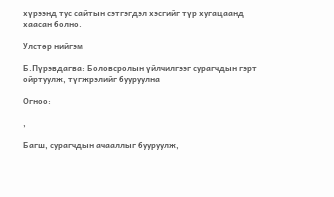хүрээнд тус сайтын сэтгэгдэл хэсгийг түр хугацаанд хаасан болно.

Улстөр нийгэм

Б.Пүрэвдагва: Боловсролын үйлчилгээг сурагчдын гэрт ойртуулж, түгжрэлийг бууруулна

Огноо:

,

Багш, сурагчдын ачааллыг бууруулж,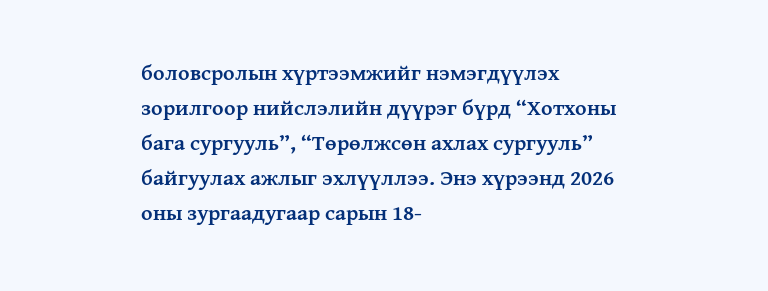боловсролын хүртээмжийг нэмэгдүүлэх зорилгоор нийслэлийн дүүрэг бүрд “Хотхоны бага сургууль”, “Төрөлжсөн ахлах сургууль” байгуулах ажлыг эхлүүллээ. Энэ хүрээнд 2026 оны зургаадугаар сарын 18-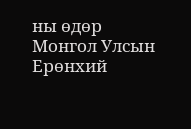ны өдөр Монгол Улсын Ерөнхий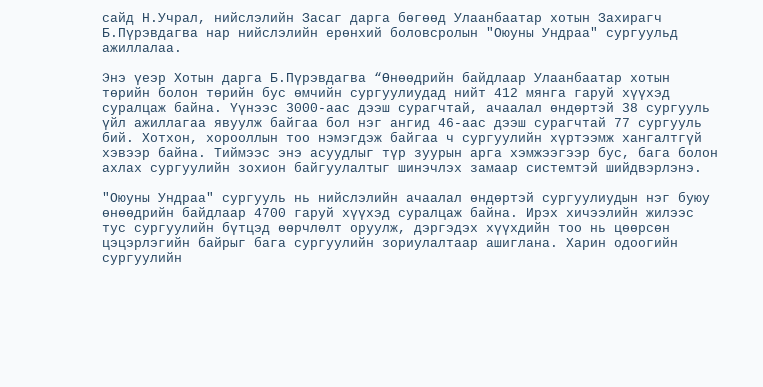сайд Н.Учрал, нийслэлийн Засаг дарга бөгөөд Улаанбаатар хотын Захирагч  Б.Пүрэвдагва нар нийслэлийн ерөнхий боловсролын "Оюуны Ундраа" сургуульд ажиллалаа.

Энэ үеэр Хотын дарга Б.Пүрэвдагва “Өнөөдрийн байдлаар Улаанбаатар хотын төрийн болон төрийн бус өмчийн сургуулиудад нийт 412 мянга гаруй хүүхэд суралцаж байна. Үүнээс 3000-аас дээш сурагчтай, ачаалал өндөртэй 38 сургууль үйл ажиллагаа явуулж байгаа бол нэг ангид 46-аас дээш сурагчтай 77 сургууль бий. Хотхон, хорооллын тоо нэмэгдэж байгаа ч сургуулийн хүртээмж хангалтгүй хэвээр байна. Тиймээс энэ асуудлыг түр зуурын арга хэмжээгээр бус, бага болон ахлах сургуулийн зохион байгуулалтыг шинэчлэх замаар системтэй шийдвэрлэнэ.

"Оюуны Ундраа" сургууль нь нийслэлийн ачаалал өндөртэй сургуулиудын нэг буюу өнөөдрийн байдлаар 4700 гаруй хүүхэд суралцаж байна. Ирэх хичээлийн жилээс тус сургуулийн бүтцэд өөрчлөлт оруулж, дэргэдэх хүүхдийн тоо нь цөөрсөн цэцэрлэгийн байрыг бага сургуулийн зориулалтаар ашиглана. Харин одоогийн сургуулийн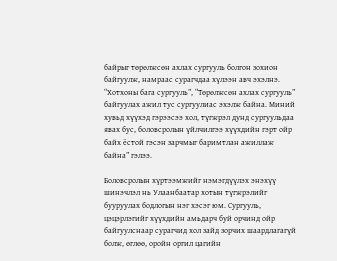байрыг төрөлжсөн ахлах сургууль болгон зохион байгуулж, намраас сурагчдаа хүлээн авч эхэлнэ. “Хотхоны бага сургууль”, “Төрөлжсөн ахлах сургууль” байгуулах ажил тус сургуулиас эхэлж байна. Миний хувьд хүүхэд гэрээсээ хол, түгжрэл дунд сургуульдаа явах бус, боловсролын үйлчилгээ хүүхдийн гэрт ойр байх ёстой гэсэн зарчмыг баримтлан ажиллаж байна” гэлээ.

Боловсролын хүртээмжийг нэмэгдүүлэх энэхүү шинэчлэл нь Улаанбаатар хотын түгжрэлийг бууруулах бодлогын нэг хэсэг юм. Сургууль, цэцэрлэгийг хүүхдийн амьдарч буй орчинд ойр байгуулснаар сурагчид хол зайд зорчих шаардлагагүй болж, өглөө, оройн оргил цагийн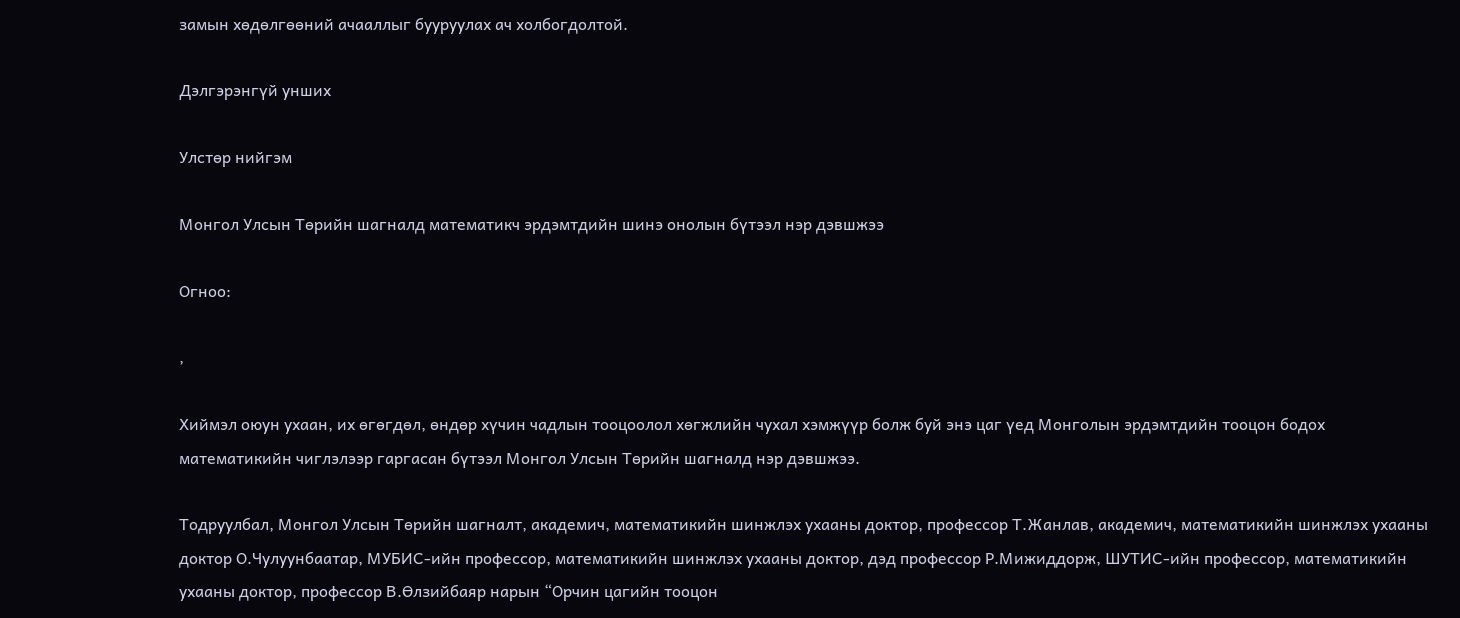замын хөдөлгөөний ачааллыг бууруулах ач холбогдолтой.

Дэлгэрэнгүй унших

Улстөр нийгэм

Монгол Улсын Төрийн шагналд математикч эрдэмтдийн шинэ онолын бүтээл нэр дэвшжээ

Огноо:

,

Хиймэл оюун ухаан, их өгөгдөл, өндөр хүчин чадлын тооцоолол хөгжлийн чухал хэмжүүр болж буй энэ цаг үед Монголын эрдэмтдийн тооцон бодох математикийн чиглэлээр гаргасан бүтээл Монгол Улсын Төрийн шагналд нэр дэвшжээ.

Тодруулбал, Монгол Улсын Төрийн шагналт, академич, математикийн шинжлэх ухааны доктор, профессор Т.Жанлав, академич, математикийн шинжлэх ухааны доктор О.Чулуунбаатар, МУБИС-ийн профессор, математикийн шинжлэх ухааны доктор, дэд профессор Р.Мижиддорж, ШУТИС-ийн профессор, математикийн ухааны доктор, профессор В.Өлзийбаяр нарын “Орчин цагийн тооцон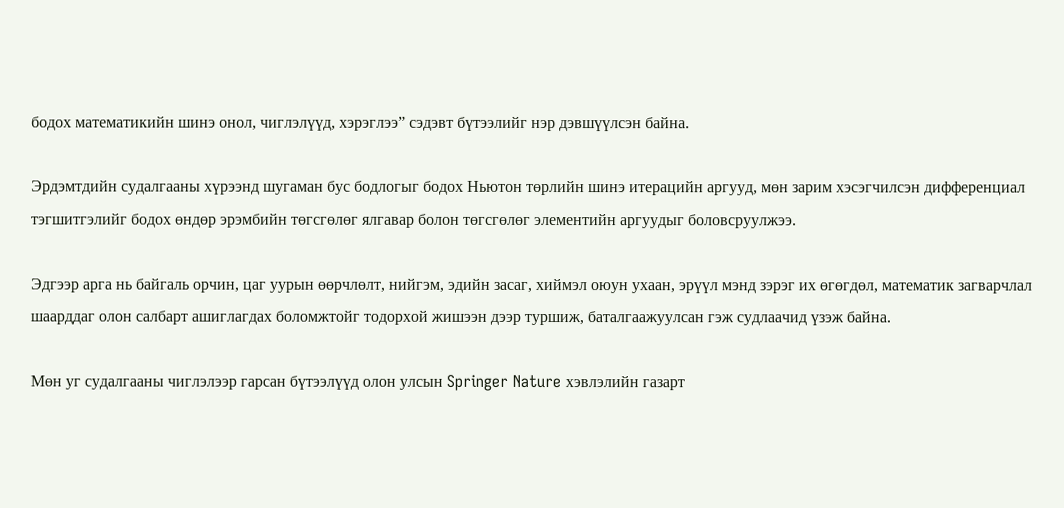бодох математикийн шинэ онол, чиглэлүүд, хэрэглээ” сэдэвт бүтээлийг нэр дэвшүүлсэн байна.

Эрдэмтдийн судалгааны хүрээнд шугаман бус бодлогыг бодох Ньютон төрлийн шинэ итерацийн аргууд, мөн зарим хэсэгчилсэн дифференциал тэгшитгэлийг бодох өндөр эрэмбийн төгсгөлөг ялгавар болон төгсгөлөг элементийн аргуудыг боловсруулжээ.

Эдгээр арга нь байгаль орчин, цаг уурын өөрчлөлт, нийгэм, эдийн засаг, хиймэл оюун ухаан, эрүүл мэнд зэрэг их өгөгдөл, математик загварчлал шаарддаг олон салбарт ашиглагдах боломжтойг тодорхой жишээн дээр туршиж, баталгаажуулсан гэж судлаачид үзэж байна.

Мөн уг судалгааны чиглэлээр гарсан бүтээлүүд олон улсын Springer Nature хэвлэлийн газарт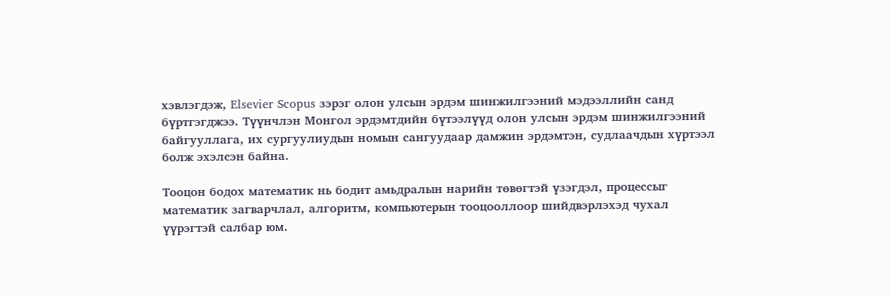хэвлэгдэж, Elsevier Scopus зэрэг олон улсын эрдэм шинжилгээний мэдээллийн санд бүртгэгджээ. Түүнчлэн Монгол эрдэмтдийн бүтээлүүд олон улсын эрдэм шинжилгээний байгууллага, их сургуулиудын номын сангуудаар дамжин эрдэмтэн, судлаачдын хүртээл болж эхэлсэн байна.

Тооцон бодох математик нь бодит амьдралын нарийн төвөгтэй үзэгдэл, процессыг математик загварчлал, алгоритм, компьютерын тооцооллоор шийдвэрлэхэд чухал үүрэгтэй салбар юм.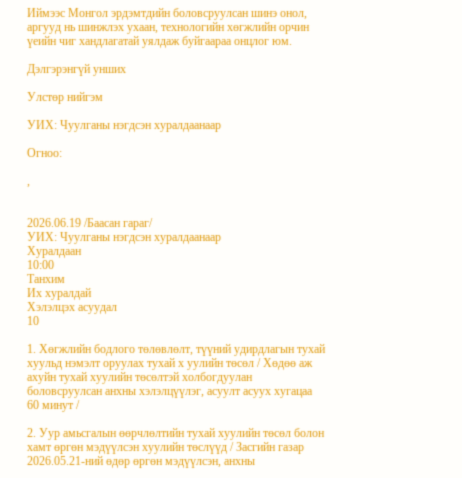Иймээс Монгол эрдэмтдийн боловсруулсан шинэ онол, аргууд нь шинжлэх ухаан, технологийн хөгжлийн орчин үеийн чиг хандлагатай уялдаж буйгаараа онцлог юм.

Дэлгэрэнгүй унших

Улстөр нийгэм

УИХ: Чуулганы нэгдсэн хуралдаанаар

Огноо:

,


2026.06.19 /Баасан гараг/
УИХ: Чуулганы нэгдсэн хуралдаанаар
Хуралдаан
10:00
Танхим
Их хуралдай
Хэлэлцэх асуудал
10

1. Хөгжлийн бодлого төлөвлөлт, түүний удирдлагын тухай хуульд нэмэлт оруулах тухай х уулийн төсөл / Хөдөө аж ахуйн тухай хуулийн төсөлтэй холбогдуулан боловсруулсан анхны хэлэлцүүлэг, асуулт асуух хугацаа 60 минут /

2. Уур амьсгалын өөрчлөлтийн тухай хуулийн төсөл болон хамт өргөн мэдүүлсэн хуулийн төслүүд / Засгийн газар 2026.05.21-ний өдөр өргөн мэдүүлсэн, анхны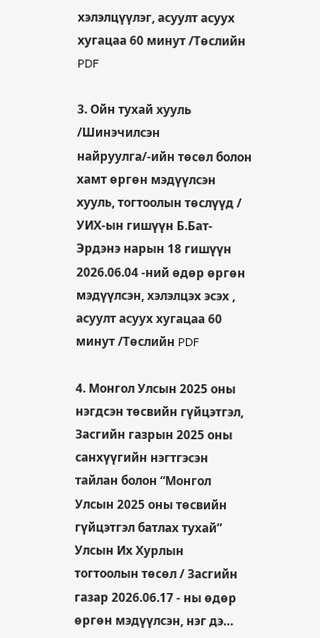хэлэлцүүлэг, асуулт асуух хугацаа 60 минут /Төслийн PDF

3. Ойн тухай хууль /Шинэчилсэн найруулга/-ийн төсөл болон хамт өргөн мэдүүлсэн хууль, тогтоолын төслүүд / УИХ-ын гишүүн Б.Бат-Эрдэнэ нарын 18 гишүүн 2026.06.04 -ний өдөр өргөн мэдүүлсэн, хэлэлцэх эсэх , асуулт асуух хугацаа 60 минут /Төслийн PDF

4. Монгол Улсын 2025 оны нэгдсэн төсвийн гүйцэтгэл, Засгийн газрын 2025 оны санхүүгийн нэгтгэсэн тайлан болон “Монгол Улсын 2025 оны төсвийн гүйцэтгэл батлах тухай” Улсын Их Хурлын тогтоолын төсөл / Засгийн газар 2026.06.17 - ны өдөр өргөн мэдүүлсэн, нэг дэ…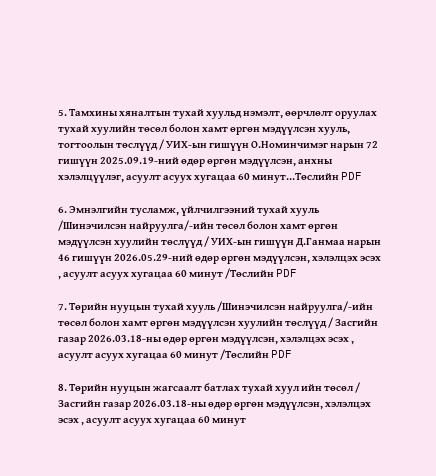5. Тамхины хяналтын тухай хуульд нэмэлт, өөрчлөлт оруулах тухай хуулийн төсөл болон хамт өргөн мэдүүлсэн хууль, тогтоолын төслүүд / УИХ-ын гишүүн О.Номинчимэг нарын 72 гишүүн 2025.09.19-ний өдөр өргөн мэдүүлсэн, анхны хэлэлцүүлэг, асуулт асуух хугацаа 60 минут…Төслийн PDF

6. Эмнэлгийн тусламж, үйлчилгээний тухай хууль /Шинэчилсэн найруулга/-ийн төсөл болон хамт өргөн мэдүүлсэн хуулийн төслүүд / УИХ-ын гишүүн Д.Ганмаа нарын 46 гишүүн 2026.05.29-ний өдөр өргөн мэдүүлсэн, хэлэлцэх эсэх , асуулт асуух хугацаа 60 минут /Төслийн PDF

7. Төрийн нууцын тухай хууль /Шинэчилсэн найруулга/-ийн төсөл болон хамт өргөн мэдүүлсэн хуулийн төслүүд / Засгийн газар 2026.03.18-ны өдөр өргөн мэдүүлсэн, хэлэлцэх эсэх , асуулт асуух хугацаа 60 минут /Төслийн PDF

8. Төрийн нууцын жагсаалт батлах тухай хуул ийн төсөл / Засгийн газар 2026.03.18-ны өдөр өргөн мэдүүлсэн, хэлэлцэх эсэх , асуулт асуух хугацаа 60 минут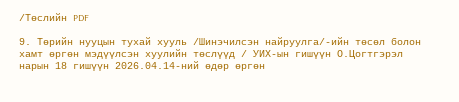/Төслийн PDF

9. Төрийн нууцын тухай хууль /Шинэчилсэн найруулга/-ийн төсөл болон хамт өргөн мэдүүлсэн хуулийн төслүүд / УИХ-ын гишүүн О.Цогтгэрэл нарын 18 гишүүн 2026.04.14-ний өдөр өргөн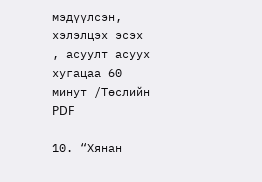мэдүүлсэн, хэлэлцэх эсэх , асуулт асуух хугацаа 60 минут /Төслийн PDF

10. “Хянан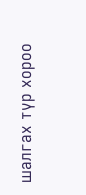шалгах түр хороо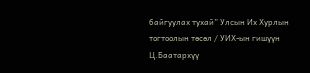байгуулах тухай” Улсын Их Хурлын тогтоолын төсөл / УИХ-ын гишүүн Ц.Баатархүү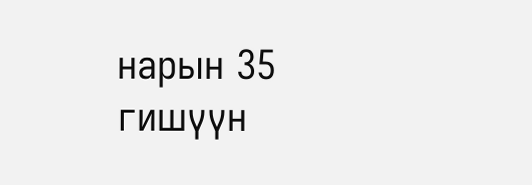нарын 35 гишүүн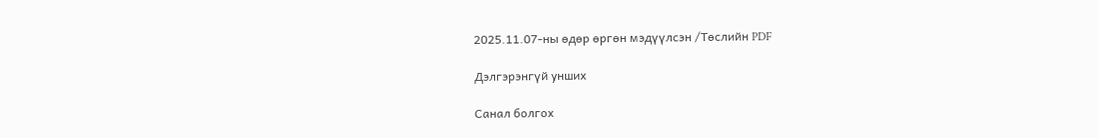2025.11.07-ны өдөр өргөн мэдүүлсэн /Төслийн PDF

Дэлгэрэнгүй унших

Санал болгох